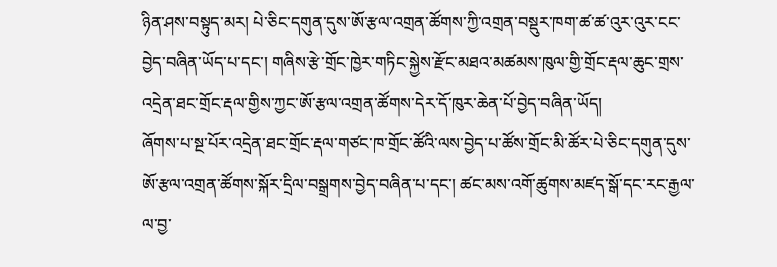ཉིན་ཤས་བསྟུད་མར། པེ་ཅིང་དགུན་དུས་ཨོ་རྩལ་འགྲན་ཚོགས་ཀྱི་འགྲན་བསྡུར་ཁག་ཚ་ཚ་འུར་འུར་ངང་བྱེད་བཞིན་ཡོད་པ་དང་། གཞིས་རྩེ་གྲོང་ཁྱེར་གཏིང་སྐྱེས་རྫོང་མཐའ་མཚམས་ཁུལ་གྱི་གྲོང་རྡལ་ཆུང་གྲས་འདྲེན་ཐང་གྲོང་རྡལ་གྱིས་ཀྱང་ཨོ་རྩལ་འགྲན་ཚོགས་དེར་དོ་ཁུར་ཆེན་པོ་བྱེད་བཞིན་ཡོད།
ཞོགས་པ་སྔ་པོར་འདྲེན་ཐང་གྲོང་རྡལ་གཙང་ཁ་གྲོང་ཚོའི་ལས་བྱེད་པ་ཚོས་གྲོང་མི་ཚོར་པེ་ཅིང་དགུན་དུས་ཨོ་རྩལ་འགྲན་ཚོགས་སྐོར་དྲིལ་བསྒྲགས་བྱེད་བཞིན་པ་དང་། ཚང་མས་འགོ་ཚུགས་མཛད་སྒོ་དང་རང་རྒྱལ་ལ་བྱ་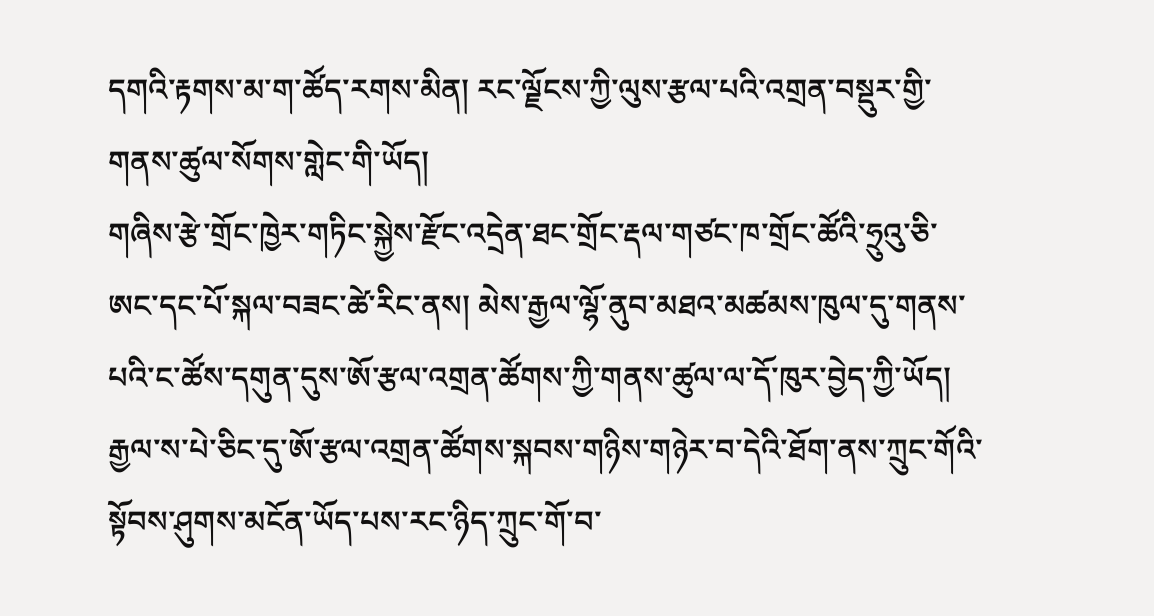དགའི་རྟགས་མ་ག་ཚོད་རགས་མིན། རང་ལྗོངས་ཀྱི་ལུས་རྩལ་པའི་འགྲན་བསྡུར་གྱི་གནས་ཚུལ་སོགས་གླེང་གི་ཡོད།
གཞིས་རྩེ་གྲོང་ཁྱེར་གཏིང་སྐྱེས་རྫོང་འདྲེན་ཐང་གྲོང་རྡལ་གཙང་ཁ་གྲོང་ཚོའི་ཧྲུའུ་ཅི་ཨང་དང་པོ་སྐལ་བཟང་ཚེ་རིང་ནས། མེས་རྒྱལ་ལྷོ་ནུབ་མཐའ་མཚམས་ཁུལ་དུ་གནས་པའི་ང་ཚོས་དགུན་དུས་ཨོ་རྩལ་འགྲན་ཚོགས་ཀྱི་གནས་ཚུལ་ལ་དོ་ཁུར་བྱེད་ཀྱི་ཡོད། རྒྱལ་ས་པེ་ཅིང་དུ་ཨོ་རྩལ་འགྲན་ཚོགས་སྐབས་གཉིས་གཉེར་བ་དེའི་ཐོག་ནས་ཀྲུང་གོའི་སྟོབས་ཤུགས་མངོན་ཡོད་པས་རང་ཉིད་ཀྲུང་གོ་བ་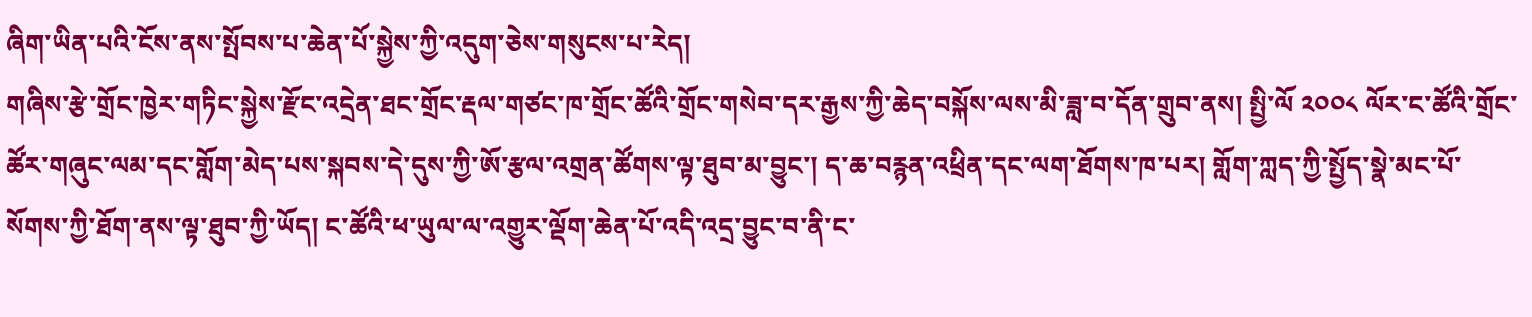ཞིག་ཡིན་པའི་ངོས་ནས་སྤོབས་པ་ཆེན་པོ་སྐྱེས་ཀྱི་འདུག་ཅེས་གསུངས་པ་རེད།
གཞིས་རྩེ་གྲོང་ཁྱེར་གཏིང་སྐྱེས་རྫོང་འདྲེན་ཐང་གྲོང་རྡལ་གཙང་ཁ་གྲོང་ཚོའི་གྲོང་གསེབ་དར་རྒྱས་ཀྱི་ཆེད་བསྐོས་ལས་མི་ཟླ་བ་དོན་གྲུབ་ནས། སྤྱི་ལོ ༢༠༠༨ ལོར་ང་ཚོའི་གྲོང་ཚོར་གཞུང་ལམ་དང་གློག་མེད་པས་སྐབས་དེ་དུས་ཀྱི་ཨོ་རྩལ་འགྲན་ཚོགས་ལྟ་ཐུབ་མ་བྱུང་། ད་ཆ་བརྙན་འཕྲིན་དང་ལག་ཐོགས་ཁ་པར། གློག་ཀླད་ཀྱི་སྤྱོད་སྣེ་མང་པོ་སོགས་ཀྱི་ཐོག་ནས་ལྟ་ཐུབ་ཀྱི་ཡོད། ང་ཚོའི་ཕ་ཡུལ་ལ་འགྱུར་ལྡོག་ཆེན་པོ་འདི་འདྲ་བྱུང་བ་ནི་ང་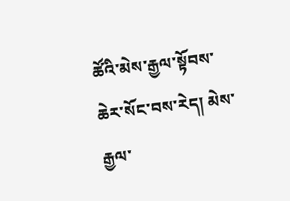ཚོའི་མེས་རྒྱལ་སྟོབས་ཆེར་སོང་བས་རེད། མེས་རྒྱལ་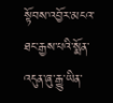སྟོབས་འབྱོར་མངའ་ཐང་རྒྱས་པའི་སྨོན་འདུན་ཞུ་རྒྱུ་ཡིན་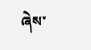ཞེས་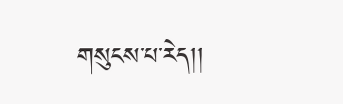གསུངས་པ་རེད།།